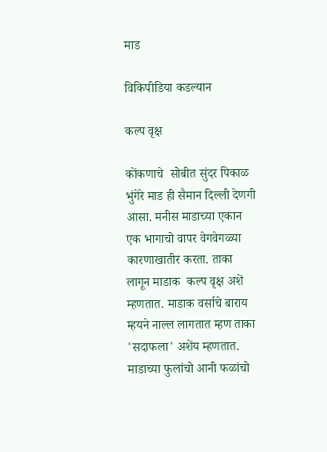माड

विकिपीडिया कडल्यान

कल्प वृक्ष

कोंकणाचे  सोबीत सुंदर पिकाळ भुंगेरे माड ही सैमान दिल्ली देणगी आसा. मनीस माडाच्या एकान एक भागाचो वापर वेगवेगळ्या कारणाखातीर करता. ताका लागून माडाक  कल्प वृक्ष अशें म्हणतात. माडाक वर्साचे बाराय म्हयने नाल्ल लागतात म्हण ताका 'सदाफला' अशेंय म्हणतात. माडाच्या फुलांचो आनी फळांचो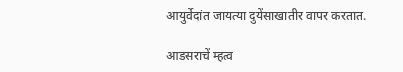आयुर्वेदांत जायत्या दुयेंसाखातीर वापर करतात.

आडसराचें म्हत्व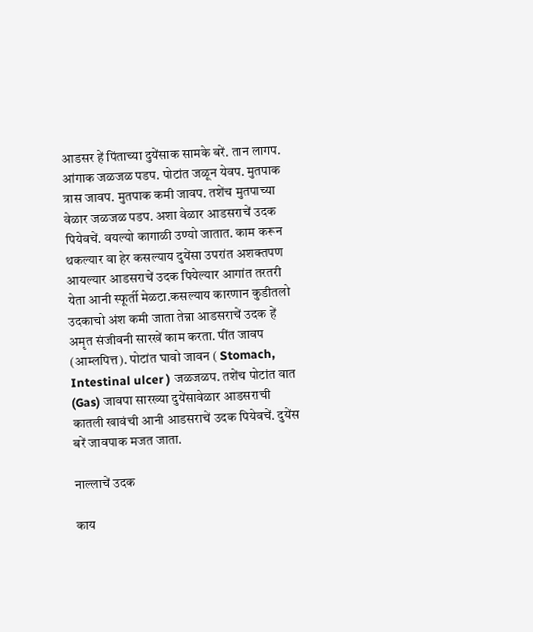आडसर हें पिंताच्या दुयेंसाक सामके बरें. तान लागप. आंगाक जळजळ पडप. पोटांत जळून येवप. मुतपाक त्रास जावप. मुतपाक कमी जावप. तशेंच मुतपाच्या वेळार जळजळ पडप. अशा वेळार आडसराचें उदक पियेवचें. वयल्यो कागाळी उण्यो जातात. काम करून थकल्यार वा हेर कसल्याय दुयेंसा उपरांत अशक्तपण आयल्यार आडसराचें उदक पियेल्यार आगांत तरतरी येता आनी स्फूर्ती मेळटा.कसल्याय कारणान कुडीतलो उदकाचो अंश कमी जाता तेन्ना आडसराचें उदक हें अमृत संजीवनी सारखें काम करता. पींत जावप (आम्लपित्त). पोटांत घावो जावन ( Stomach, Intestinal ulcer ) जळजळप. तशेंच पोटांत वात (Gas) जावपा सारख्या दुयेंसावेळार आडसराची कातली खावंची आनी आडसराचें उदक पियेवचें. दुयेंस बरें जावपाक मजत जाता.

नाल्लाचें उदक

काय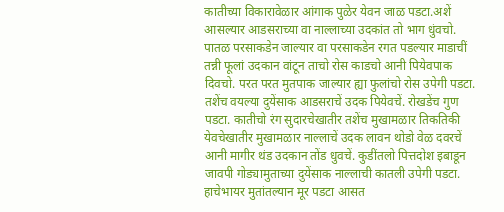कातीच्या विकारावेळार आंगाक पुळेर येवन जाळ पडटा.अशें आसल्यार आडसराच्या वा नाल्लाच्या उदकांत तो भाग धुंवचो. पातळ परसाकडेन जाल्यार वा परसाकडेन रगत पडल्यार माडाचीं तन्नी फूलां उदकान वांटून ताचो रोस काडचो आनी पियेवपाक दिवचो. परत परत मुतपाक जाल्यार ह्या फुलांचो रोस उपेगी पडटा. तशेंच वयल्या दुयेंसाक आडसराचें उदक पियेवचें. रोखडेंच गुण पडटा. कातीचो रंग सुदारचेखातीर तशेंच मुखामळार तिकतिकी येवचेखातीर मुखामळार नाल्लाचें उदक लावन थोडो वेळ दवरचें आनी मागीर थंड उदकान तोंड धुवचें. कुडींतलो पित्तदोश इबाडून जावपी गोड्यामुताच्या दुयेंसाक नाल्लाची कातली उपेगी पडटा. हाचेभायर मुतांतल्यान मूर पडटा आसत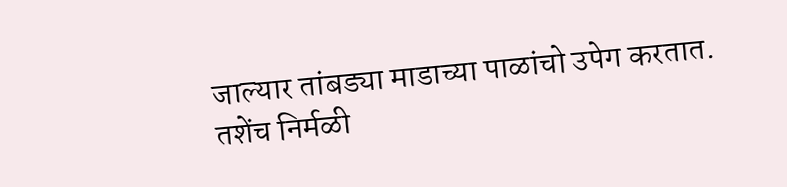जाल्यार तांबड्या माडाच्या पाळांचो उपेग करतात. तशेंच निर्मळी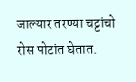जाल्यार तरण्या चट्टांचो रोस पोटांत घेतात.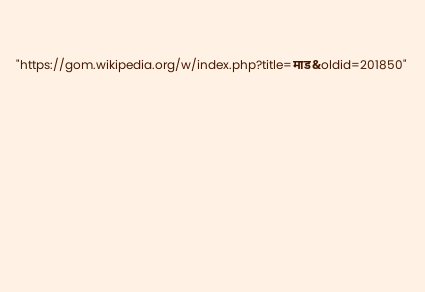"https://gom.wikipedia.org/w/index.php?title=माड&oldid=201850"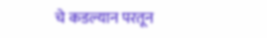चे कडल्यान परतून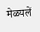मेळयलें